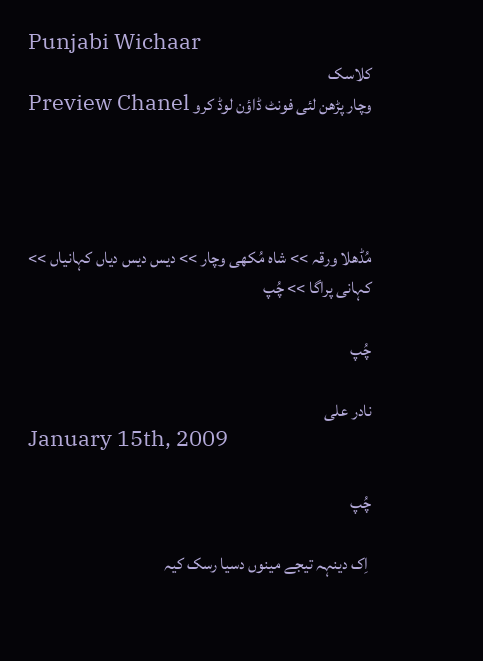Punjabi Wichaar
کلاسک
وچار پڑھن لئی فونٹ ڈاؤن لوڈ کرو Preview Chanel




مُڈھلا ورقہ >> شاہ مُکھی وچار >> دیس دیس دیاں کہانیاں >> کہانی پراگا >> چُپ

چُپ

نادر علی
January 15th, 2009

چُپ

 اِک دینہہ تیجے مینوں دسیا رسک کیہ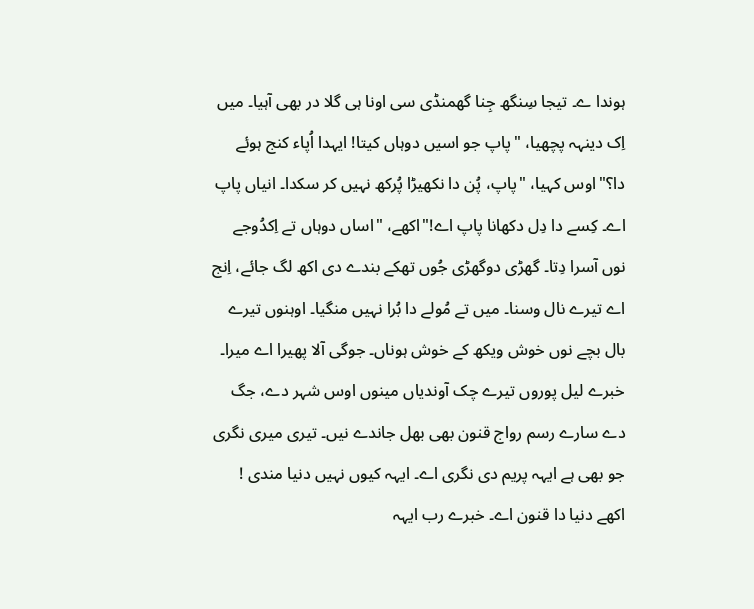ہوندا ے۔ تیجا سِنگھ جِنا گھمنڈی سی اونا ہی گلا در بھی آہیا۔ میں اِک دینہہ پچھیا، "پاپ جو اسیں دوہاں کیتا! ایہدا اُپاء کنج ہوئے دا؟"اوس کہیا، "پاپ، پُن دا نکھیڑا پُرکھ نہیں کر سکدا۔ انیاں پاپ اے۔ کِسے دا دِل دکھانا پاپ اے!"اکھے، "اساں دوہاں تے اِکدُوجے نوں آسرا دِتا۔ گھڑی دوگھڑی جُوں تھکے بندے دی اکھ لگ جائے، اِنج اے تیرے نال وسنا۔ میں تے مُولے دا بُرا نہیں منگیا۔ اوہنوں تیرے بال بچے نوں خوش ویکھ کے خوش ہوناں۔ جوگی آلا پھیرا اے میرا۔ خبرے لیل پوروں تیرے چک آوندیاں مینوں اوس شہر دے، جگ دے سارے رسم رواج قنون بھی بھل جاندے نیں۔ تیری میری نگری جو بھی ہے ایہہ پریم دی نگری اے۔ ایہہ کیوں نہیں دنیا مندی ! اکھے دنیا دا قنون اے۔ خبرے رب ایہہ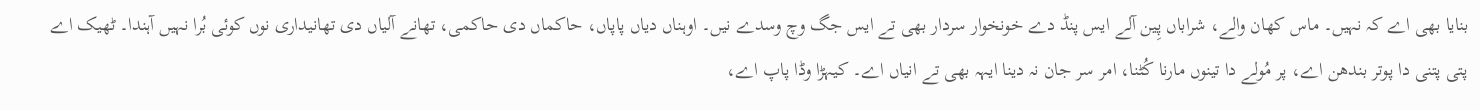بنایا بھی اے کہ نہیں۔ ماس کھان والے، شراباں پِین آلے ایس پنڈ دے خونخوار سردار بھی تے ایس جگ وچ وسدے نیں۔ اوہناں دیاں پاپاں، حاکماں دی حاکمی، تھانے آلیاں دی تھانیداری نوں کوئی بُرا نہیں آہندا۔ ٹھیک اے پتی پتنی دا پوتر بندھن اے، پر مُولے دا تینوں مارنا کُٹنا، امر سر جان نہ دینا ایہہ بھی تے انیاں اے۔ کیہڑا وڈا پاپ اے،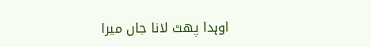اوہدا پھٹ لانا جاں میرا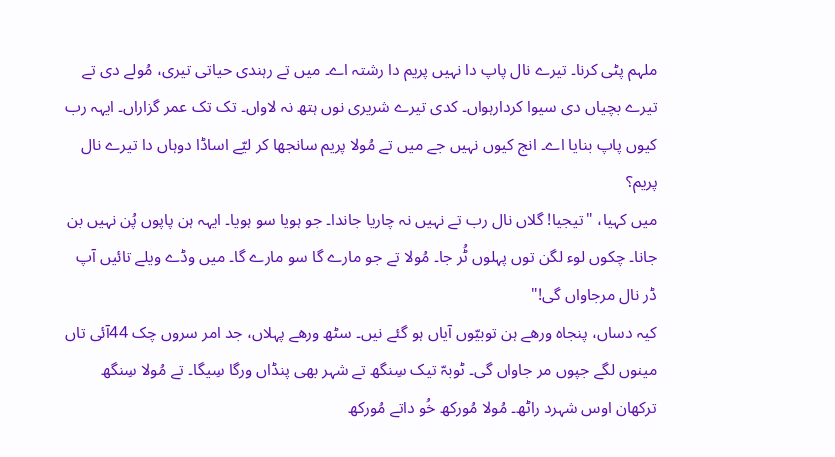ملہم پٹی کرنا۔ تیرے نال پاپ دا نہیں پریم دا رشتہ اے۔ میں تے رہندی حیاتی تیری، مُولے دی تے تیرے بچیاں دی سیوا کردارہواں۔ کدی تیرے شریری نوں ہتھ نہ لاواں۔ تک تک عمر گزاراں۔ ایہہ رب کیوں پاپ بنایا اے۔ انج کیوں نہیں جے میں تے مُولا پریم سانجھا کر لیّے اساڈا دوہاں دا تیرے نال پریم؟
میں کہیا، "تیجیا! گلاں نال رب تے نہیں نہ چاریا جاندا۔ جو ہویا سو ہویا۔ ایہہ ہن پاپوں پُن نہیں بن جانا۔ چکوں لوء لگن توں پہلوں ٹُر جا۔ مُولا تے جو مارے گا سو مارے گا۔ میں وڈے ویلے تائیں آپ ڈر نال مرجاواں گی!"
کیہ دساں، پنجاہ ورھے ہن توبیّوں آیاں ہو گئے نیں۔ سٹھ ورھے پہلاں، جد امر سروں چک 44آئی تاں مینوں لگے جپوں مر جاواں گی۔ ٹوبہّ تیک سِنگھ تے شہر بھی پنڈاں ورگا سِیگا۔ تے مُولا سِنگھ ترکھان اوس شہرد راٹھ۔ مُولا مُورکھ خُو داتے مُورکھ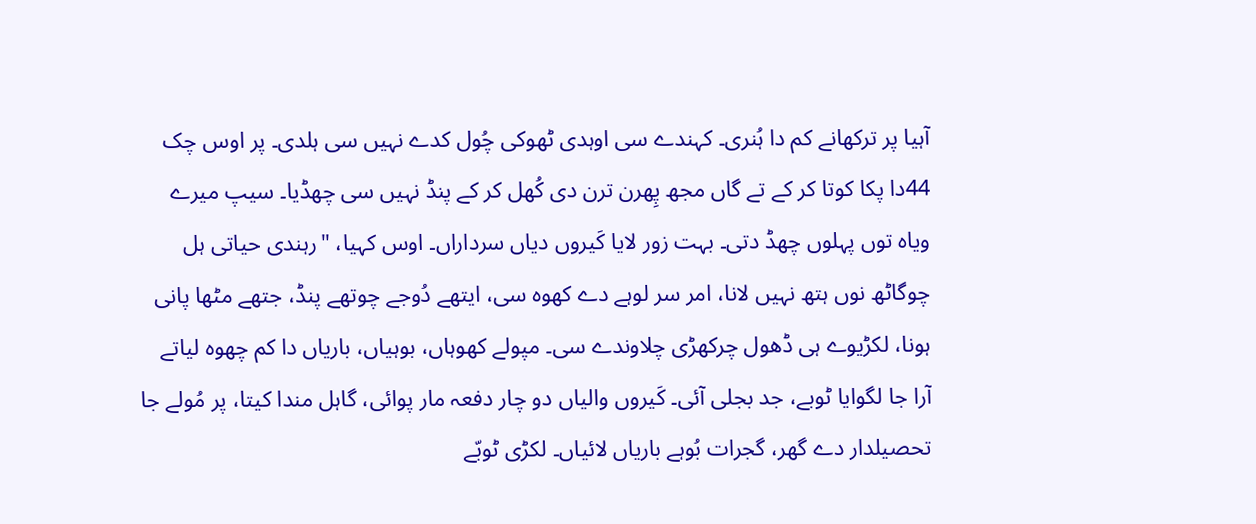آہیا پر ترکھانے کم دا ہُنری۔ کہندے سی اوہدی ٹھوکی چُول کدے نہیں سی ہلدی۔ پر اوس چک 44دا پکا کوتا کر کے تے گاں مجھ پِھرن ترن دی کُھل کر کے پنڈ نہیں سی چھڈیا۔ سیپ میرے ویاہ توں پہلوں چھڈ دتی۔ بہت زور لایا کَیروں دیاں سرداراں۔ اوس کہیا، "رہندی حیاتی ہل چوگاٹھ نوں ہتھ نہیں لانا، امر سر لوہے دے کھوہ سی، ایتھے دُوجے چوتھے پنڈ، جتھے مٹھا پانی ہونا، لکڑیوے ہی ڈھول چرکھڑی چلاوندے سی۔ مپولے کھوہاں، بوہیاں، باریاں دا کم چھوہ لیاتے آرا جا لگوایا ٹوبے، جد بجلی آئی۔ کَیروں والیاں دو چار دفعہ مار پوائی، گاہل مندا کیتا، پر مُولے جا تحصیلدار دے گھر، گجرات بُوہے باریاں لائیاں۔ لکڑی ٹوبّے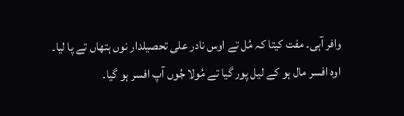وافر آہی۔ مفت کیتا کہ مُل تے اوس نادر علی تحصیلدار نوں ہتھاں تے پا لیا۔ اوہ افسر مال ہو کے لیل پور گیا تے مُولا جُوں آپ افسر ہو گیا۔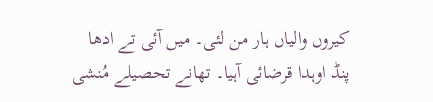کیروں والیاں ہار من لئی۔ میں آئی تے ادھا پنڈ اوہدا قرضائی آہیا۔ تھانے تحصیلے مُنشی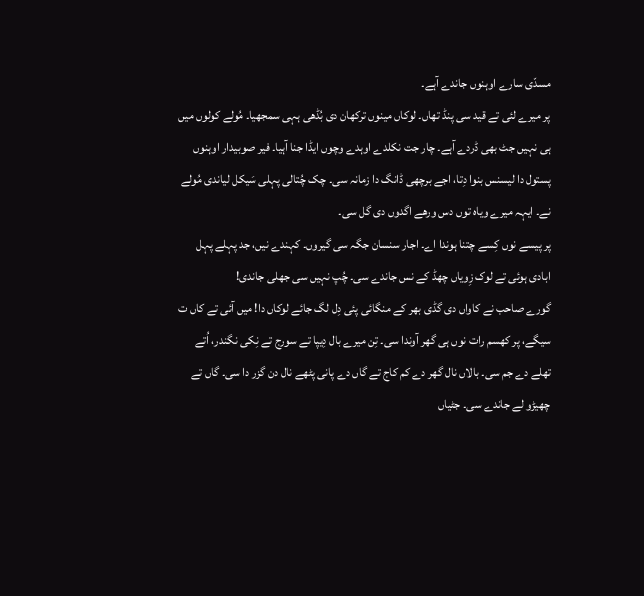مسدّی سارے اوہنوں جاندے آہے۔
پر میرے لئی تے قید سی پنڈ تھاں۔ لوکاں مینوں ترکھان دی بُڈھی ہہی سمجھیا۔ مُولے کولوں میں ہی نہیں جٹ بھی ڈردے آہے۔ چار جت نکلدے اوہدے وچوں ایڈا جنا آہیا۔ فیر صوبیدار اوہنوں پستول دا لیسنس بنوا دِتا، اجے برچھی ڈانگ دا زمانہ سی۔ چک چُتالی پہلی سَیکل لیاندی مُولے نے۔ ایہہ میرے ویاہ توں دس ورھے اگدوں دی گل سی۔
پر پیسے نوں کِسے چتنا ہوندا اے۔ اجار سنسان جگہ سی گیروں۔ کہندے نیں، جد پہلے پہل ابادی ہوئی تے لوک زِویاں چھڈ کے نس جاندے سی۔ چُپ نہیں سی جھلی جاندی!
گورے صاحب نے کاواں دی گڈی بھر کے منگائی پئی دِل لگ جائے لوکاں دا! میں آئی تے کاں ت سیگے، پر کھسم رات نوں ہی گھر آوندا سی۔ تِن میرے بال دِیپا تے سورج تے نِکی نگندر، اُتے تھلے دے جم سی۔ بالاں نال گھر دے کم کاج تے گاں دے پانی پٹھے نال دن گزر دا سی۔ گاں تے چھیڑو لے جاندے سی۔ جٹیاں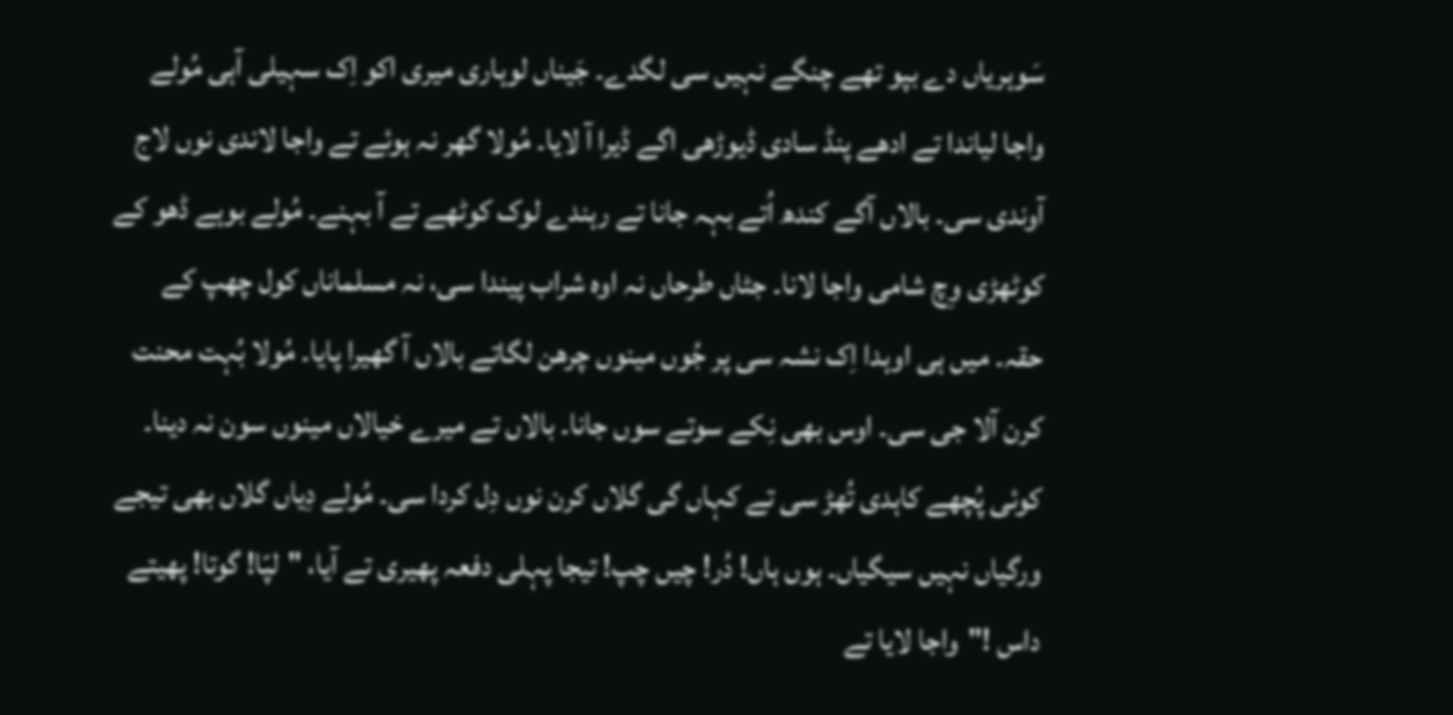سَوہریاں دے بپو تھے چنگے نہیں سی لگدے۔ جَیناں لوہاری میری اکو اِک سہیلی آہی مُولے واجا لیاندا تے ادھے پنڈ سادی ڈیوڑھی اگے ڈیرا آ لایا۔ مُولا گھر نہ ہوئے تے واجا لاندی نوں لاج آوندی سی۔ بالاں آگے کندھ اُتے بہہ جانا تے رہندے لوک کوٹھے تے آ بہنے۔ مُولے بوہے ڈھو کے کوٹھڑی وِچ شامی واجا لانا۔ جٹاں طرحاں نہ اوہ شراب پیندا سی، نہ مسلماناں کول چھپ کے حقہ۔ میں ہی اوہدا اِک نشہ سی پر جُوں مینوں چرھن لگاتے بالاں آ گھیرا پایا۔ مُولا بُہت محنت کرن آلا جی سی۔ اوس بھی نِکے سوتے سوں جانا۔ بالاں تے میرے خیالاں مینوں سون نہ دینا۔
کوئی پُچھے کاہدی تُھڑ سی تے کہاں گی گلاں کرن نوں دِل کردا سی۔ مُولے دِیاں گلاں بھی تیجے ورگیاں نہیں سیگیاں۔ ہوں ہاں! دُر! چیں چپ! تیجا پہلی دفعہ پھیری تے آیا، "لپّا! گوتا! پھیتے داس !"واجا لایا تے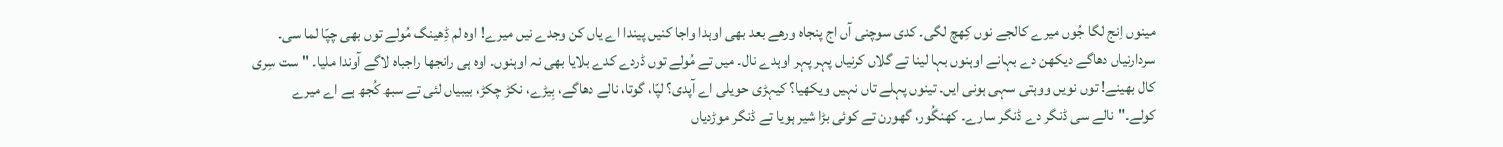مینوں اِنج لگا جُوں میرے کالجے نوں کِھچ لگی۔ کدی سوچنی آں اج پنجاہ ورھے بعد بھی اوہدا واجا کنیں پیندا اے یاں کن وجدے نیں میرے! اوہ لم ڈِھینگ مُولے توں بھی چپّا لما سی۔ سردارنیاں دھاگے دیکھن دے بہانے اوہنوں بہا لینا تے گلاں کرنیاں پہر پہر اوہدے نال۔ میں تے مُولے توں ڈردے کدے بلایا بھی نہ اوہنوں۔ اوہ ہی رانجھا راجباہ لاگے آوندا ملیا۔ "ست سِری کال بھینے! توں نویں ووہتی سہی ہونی ایں۔ تینوں پہلے تاں نہیں ویکھیا؟ کیہڑی حویلی اے آپدی؟ لپّا، گوتا، نالے دھاگے، بِیڑے، نکڑ چکڑ، بیبیاں لئی تے سبھ کُجھ ہے اے میرے کولے۔"نالے سی ڈنگر دے ڈنگر سارے۔ کھنگُور، گھورن تے کوئی بڑا شیر ہویا تے ڈنگر موڑدیاں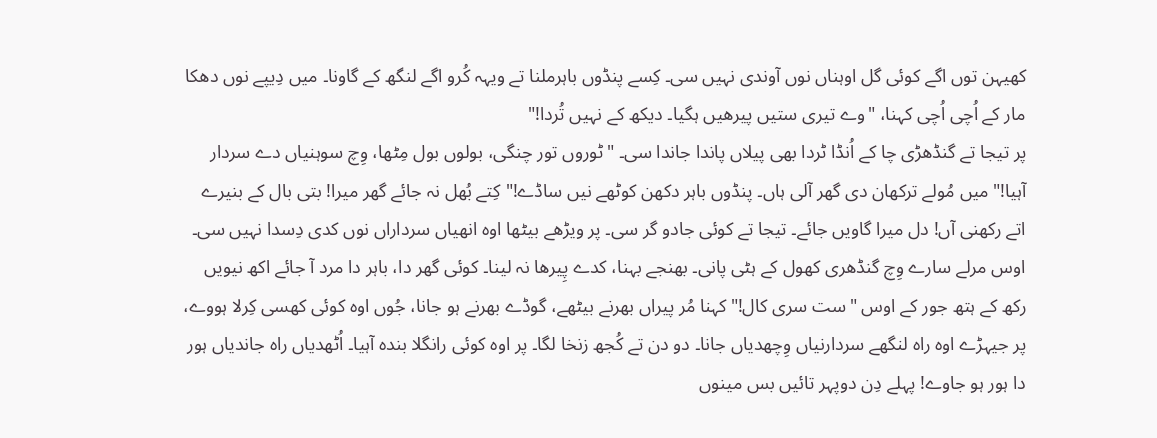کھیہن توں اگے کوئی گل اوہناں نوں آوندی نہیں سی۔ کِسے پنڈوں باہرملنا تے ویہہ کُرو اگے لنگھ کے گاونا۔ میں دِیپے نوں دھکا مار کے اُچی اُچی کہنا، "وے تیری ستیں پیرھیں ہگیا۔ دیکھ کے نہیں تُردا!"
پر تیجا تے گنڈھڑی چا کے اُنڈا ٹردا بھی پیلاں پاندا جاندا سی۔ "ٹوروں تور چنگی، بولوں بول مِٹھا، وِچ سوہنیاں دے سردار آہیا!"میں مُولے ترکھان دی گھر آلی ہاں۔ پنڈوں باہر دکھن کوٹھے نیں ساڈے!"کِتے بُھل نہ جائے گھر میرا! بتی بال کے بنیرے اتے رکھنی آں! دل میرا گاویں جائے۔ تیجا تے کوئی جادو گر سی۔ پر ویڑھے بیٹھا اوہ انھیاں سرداراں نوں کدی دِسدا نہیں سی۔ اوس مرلے سارے وِچ گنڈھری کھول کے ہٹی پانی۔ بھنجے بہنا، کدے پِیرھا نہ لینا۔ کوئی گھر دا، باہر دا مرد آ جائے اکھ نیویں رکھ کے ہتھ جور کے اوس "ست سری کال!"کہنا مُر پیراں بھرنے بیٹھے، گوڈے بھرنے ہو جانا، جُوں اوہ کوئی کھسی کِرلا ہووے، پر جیہڑے اوہ راہ لنگھے سردارنیاں وِچھدیاں جانا۔ دو دن تے کُجھ زنخا لگا۔ پر اوہ کوئی رانگلا بندہ آہیا۔ اُٹھدیاں راہ جاندیاں ہور دا ہور ہو جاوے! پہلے دِن دوپہر تائیں بس مینوں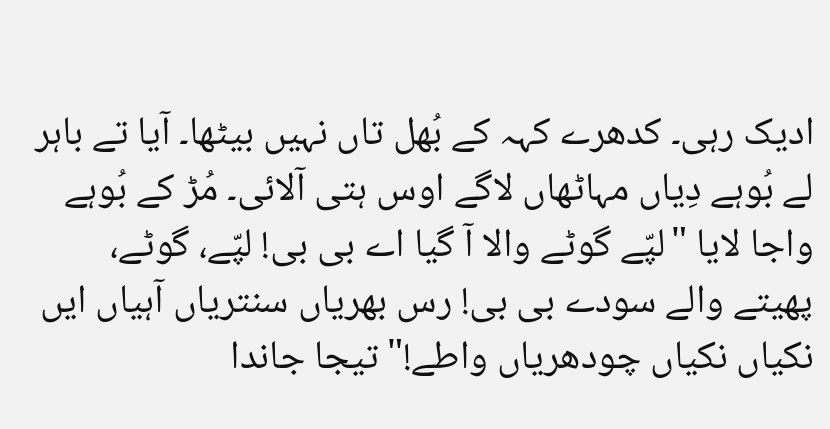ادیک رہی۔ کدھرے کہہ کے بُھل تاں نہیں بیٹھا۔ آیا تے باہر لے بُوہے دِیاں مہاٹھاں لاگے اوس ہتی آلائی۔ مُڑ کے بُوہے واجا لایا "لپّے گوٹے والا آ گیا اے بی بی! لپّے، گوٹے، پھیتے والے سودے بی بی! رس بھریاں سنتریاں آہیاں ایں نکیاں نکیاں چودھریاں واطے!"تیجا جاندا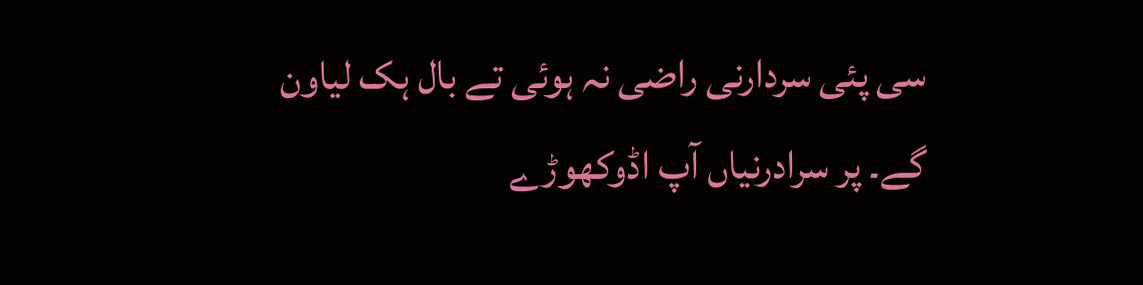سی پئی سردارنی راضی نہ ہوئی تے بال ہک لیاون گے۔ پر سرادرنیاں آپ اڈوکھوڑے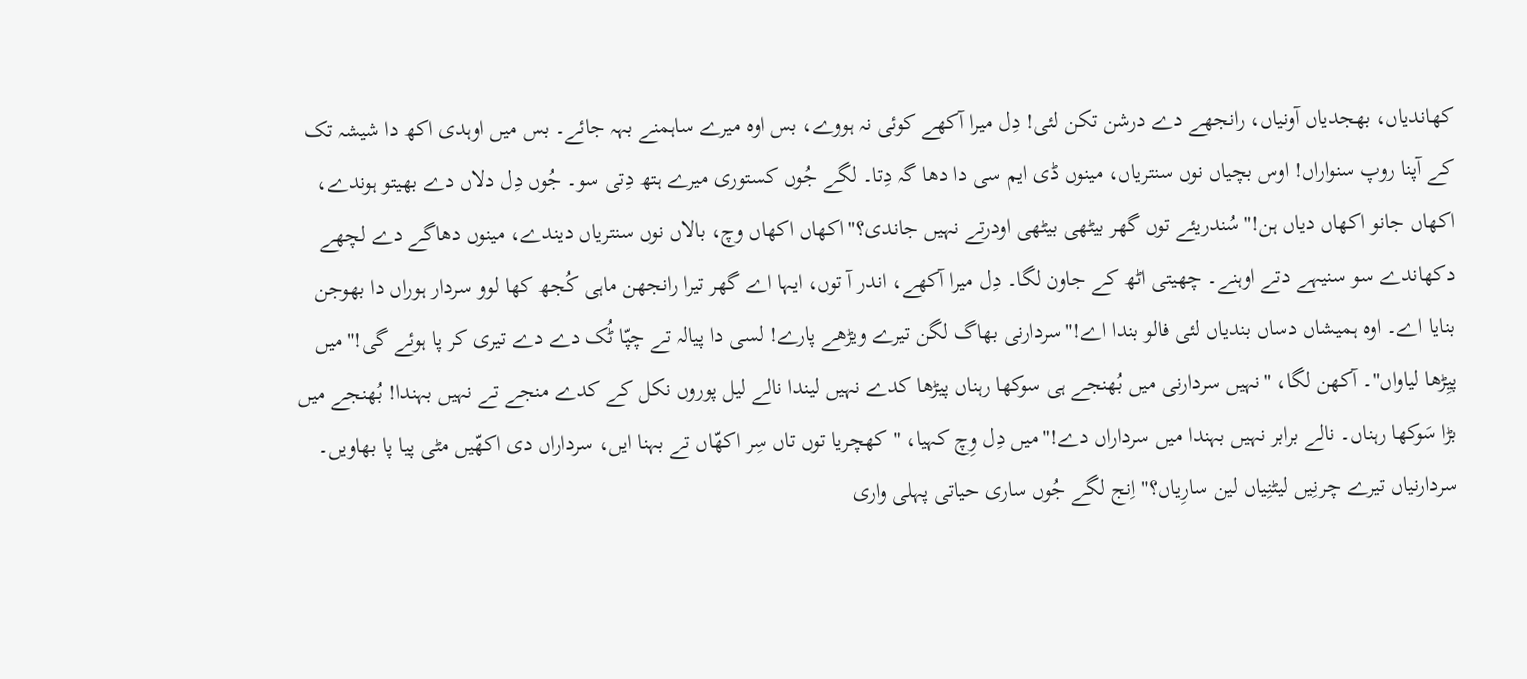کھاندیاں، بھجدیاں آونیاں، رانجھے دے درشن تکن لئی! دِل میرا آکھے کوئی نہ ہووے، بس اوہ میرے ساہمنے بہہ جائے۔ بس میں اوہدی اکھ دا شیشہ تک کے آپنا روپ سنواراں! اوس بچیاں نوں سنتریاں، مینوں ڈی ایم سی دا دھا گہ دِتا۔ لگے جُوں کستوری میرے ہتھ دِتی سو۔ جُوں دِل دلاں دے بھیتو ہوندے، اکھاں جانو اکھاں دیاں ہن!"سُندریئے توں گھر بیٹھی بیٹھی اودرتے نہیں جاندی؟"اکھاں اکھاں وچ، بالاں نوں سنتریاں دیندے، مینوں دھاگے دے لچھے دکھاندے سو سنیہے دتے اوہنے۔ چھیتی اٹھ کے جاون لگا۔ دِل میرا آکھے، اندر آ توں، ایہا اے گھر تیرا رانجھن ماہی کُجھ کھا لوو سردار ہوراں دا بھوجن بنایا اے۔ اوہ ہمیشاں دساں بندیاں لئی فالو بندا اے!"سردارنی بھاگ لگن تیرے ویڑھے پارے! لسی دا پیالہ تے چپّا ٹُک دے دے تیری کر پا ہوئے گی!"میں پیِڑھا لیاواں"۔ آکھن لگا، "نہیں سردارنی میں بُھنجے ہی سوکھا رہناں پیڑھا کدے نہیں لیندا نالے لیل پوروں نکل کے کدے منجے تے نہیں بہندا! بُھنجے میں بڑا سَوکھا رہناں۔ نالے برابر نہیں بہندا میں سرداراں دے!"میں دِل وِچ کہیا، "کھچریا توں تاں سِر اکھّاں تے بہنا ایں، سرداراں دی اکھّیں مٹی پیا پا بھاویں۔ سردارنیاں تیرے چرنِیں لیٹنِیاں لین سارِیاں؟" اِنج لگے جُوں ساری حیاتی پہلی واری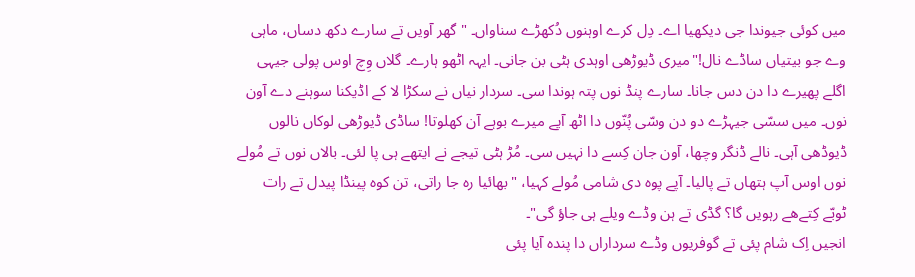میں کوئی جیوندا جی دیکھیا اے۔ دِل کرے اوہنوں دُکھڑے سناواں۔ "گھر آویں تے سارے دکھ دساں، ماہی وے جو بیتیاں ساڈے نال!"میری ڈیوڑھی اوہدی ہٹی بن جانی۔ ایہہ اٹھو ہارے۔ گلاں وِچ اوس پولی جیہی اگلے پھیرے دا دن دس جانا۔ سارے پنڈ نوں پتہ ہوندا سی۔ سردار نیاں نے سکڑا لا کے اڈیکنا سوہنے دے آون نوں۔ میں سسّی جیہڑے دو دن وسّی پُنّوں دا اٹھ آپے میرے بوہے آن کھلوتا! ساڈی ڈیوڑھی لوکاں نالوں ڈیوڈھی آہی۔ نالے ڈنگر وچھا، آون جان کِسے دا نہیں سی۔ مُڑ ہٹی تیجے نے ایتھے ہی پا لئی۔ بالاں نوں تے مُولے نوں اوس آپ ہتھاں تے پالیا۔ آپے پوہ دی شامی مُولے کہیا، "بھائیا رہ جا راتی، تن کوہ پینڈا پیدل تے رات ٹوبّے کِتےھے رہویں گا؟ گڈی تے ہن وڈے ویلے ہی جاؤ گی"۔
انجیں اِک شام پئی تے گوفریوں وڈے سرداراں دا پندہ آیا پئی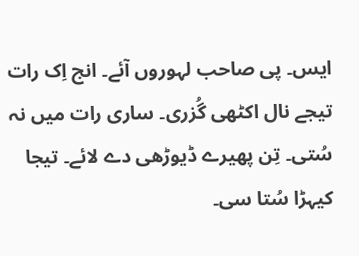ایس۔ پی صاحب لہوروں آئے۔ انج اِک رات تیجے نال اکٹھی گُزری۔ ساری رات میں نہ سُتی۔ تِن پھیرے ڈیوڑھی دے لائے۔ تیجا کیہڑا سُتا سی۔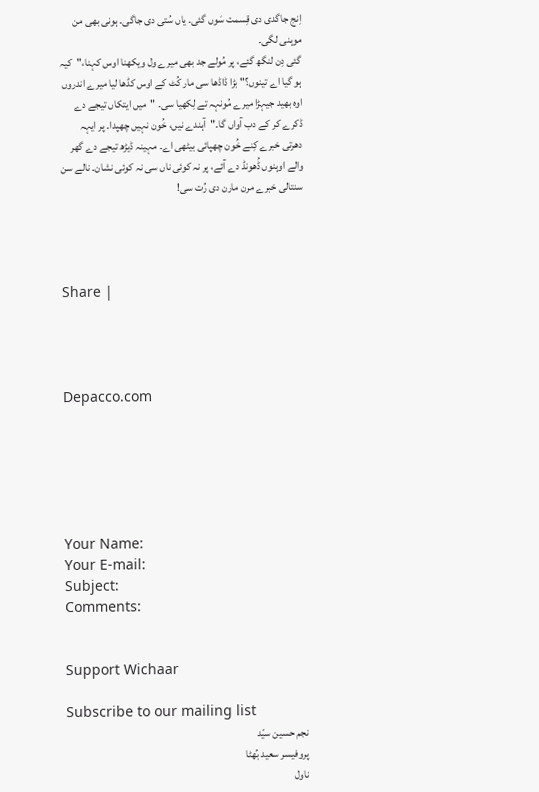اِنج جاگدی دی قِسمت سَوں گئی۔ یاں سُتی دی جاگی۔ ہونی بھی من موہنی لگی۔
گئی دِن لنگھ گئے، پر مُولے جد بھی میرے ول ویکھنا اوس کہنا،"کیہ ہو گیا اے تینوں؟" بڑا ڈاڈھا سی مار کُٹ کے اوس کڈھا لیا میرے اندروں اوہ بھید جیہڑا میرے مُونہہ تے لِکھیا سی۔ "میں ایتکاں تیجے دے ڈکرے کر کے دب آواں گا۔"آہندے نیں، خُون نہیں چھپدا۔ پر ایہہ دھرتی خبرے کِنے خُون چھپائی بیٹھی اے۔ مہینہ ڈیڑھ تیجے دے گھر والے اوہنوں ڈُھونڈ دے آئے، پر نہ کوئی ناں سی نہ کوئی نشان۔ نالے سن سنتالی خبرے مرن مارن دی رُت سی!




Share |




Depacco.com






Your Name:
Your E-mail:
Subject:
Comments:


Support Wichaar

Subscribe to our mailing list
نجم حسین سیّد
پروفیسر سعید بُھٹا
ناول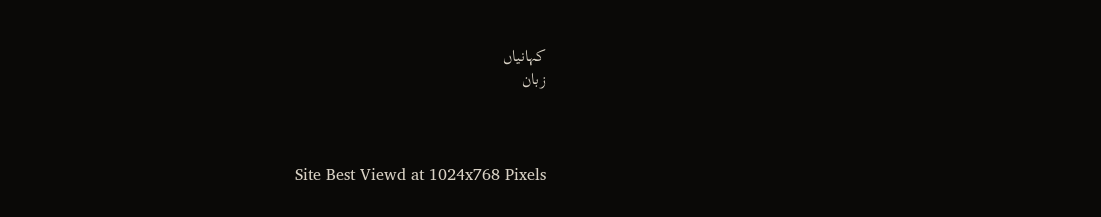کہانیاں
زبان



Site Best Viewd at 1024x768 Pixels